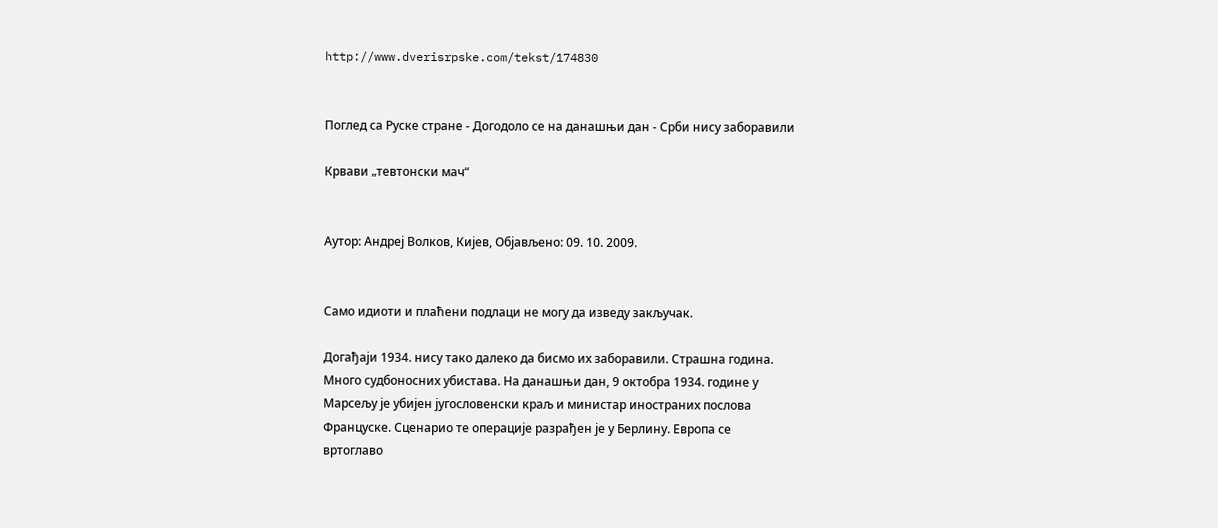http://www.dverisrpske.com/tekst/174830


Поглед са Руске стране - Догодоло се на данашњи дан - Срби нису заборавили

Крвави „тевтонски мач“


Аутор: Андреј Волков, Кијев, Објављено: 09. 10. 2009.


Само идиоти и плаћени подлаци не могу да изведу закључак.

Догађаји 1934. нису тако далеко да бисмо их заборавили. Страшна година.
Много судбоносних убистава. На данашњи дан, 9 октобра 1934. године у
Марсељу је убијен југословенски краљ и министар иностраних послова
Француске. Сценарио те операције разрађен је у Берлину. Европа се
вртоглаво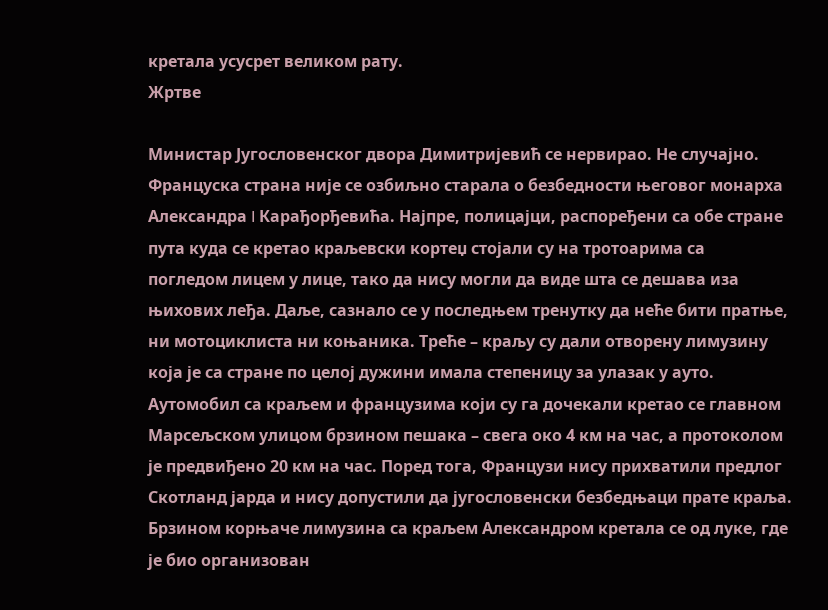кретала усусрет великом рату.
Жртве

Министар Југословенског двора Димитријевић се нервирао. Не случајно.
Француска страна није се озбиљно старала о безбедности његовог монарха
Александра I Карађорђевића. Најпре, полицајци, распоређени са обе стране
пута куда се кретао краљевски кортеџ стојали су на тротоарима са
погледом лицем у лице, тако да нису могли да виде шта се дешава иза
њихових леђа. Даље, сазнало се у последњем тренутку да неће бити пратње,
ни мотоциклиста ни коњаника. Треће – краљу су дали отворену лимузину
која је са стране по целој дужини имала степеницу за улазак у ауто.
Аутомобил са краљем и французима који су га дочекали кретао се главном
Марсељском улицом брзином пешака – свега око 4 км на час, а протоколом
је предвиђено 20 км на час. Поред тога, Французи нису прихватили предлог
Скотланд јарда и нису допустили да југословенски безбедњаци прате краља.
Брзином корњаче лимузина са краљем Александром кретала се од луке, где
је био организован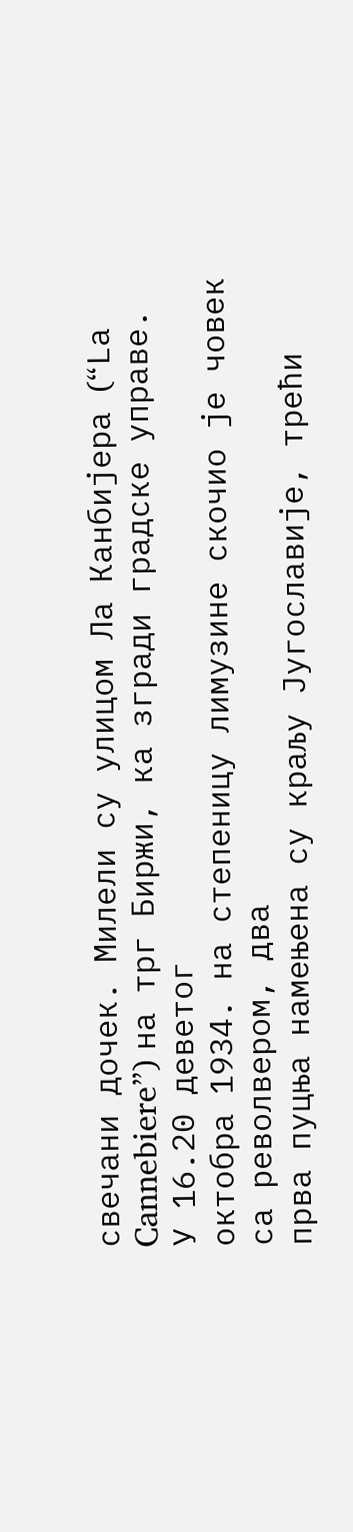свечани дочек. Милели су улицом Ла Канбијера (“Lа
Cannebiere”) на трг Биржи, ка згради градске управе. У 16.20 деветог
октобра 1934. на степеницу лимузине скочио је човек са револвером, два
прва пуцња намењена су краљу Југославије, трећи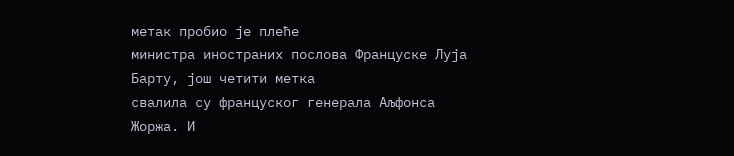метак пробио је плеће
министра иностраних послова Француске Луја Барту, још четити метка
свалила су француског генерала Аљфонса Жоржа. И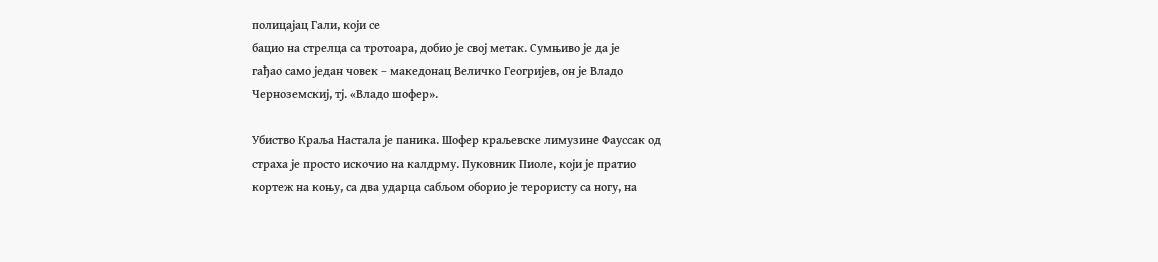полицајац Гали, који се
бацио на стрелца са тротоара, добио је свој метак. Сумњиво је да је
гађао само један човек – македонац Величко Геогријев, он је Владо
Черноземскиј, тј. «Владо шофер».

Убиство Краља Настала је паника. Шофер краљевске лимузине Фауссак од
страха је просто искочио на калдрму. Пуковник Пиоле, који је пратио
кортеж на коњу, са два ударца сабљом оборио је терористу са ногу, на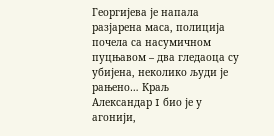Георгијева је напала разјарена маса, полиција почела са насумичном
пуцњавом – два гледаоца су убијена, неколико људи је рањено… Краљ
Александар I био је у агонији,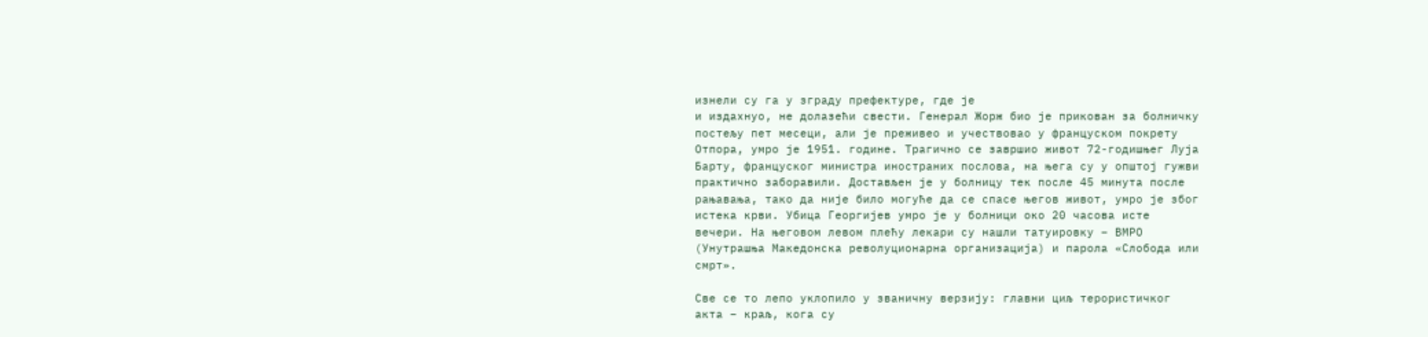изнели су га у зграду префектуре, где је
и издахнуо, не долазећи свести. Генерал Жорж био је прикован за болничку
постељу пет месеци, али је преживео и учествовао у француском покрету
Отпора, умро је 1951. године. Трагично се завршио живот 72-годишњег Луја
Барту, француског министра иностраних послова, на њега су у општој гужви
практично заборавили. Достављен је у болницу тек после 45 минута после
рањавања, тако да није било могуће да се спасе његов живот, умро је због
истека крви. Убица Георгијев умро је у болници око 20 часова исте
вечери. На његовом левом плећу лекари су нашли татуировку – ВМРО
(Унутрашња Македонска револуционарна организација) и парола «Слобода или
смрт».

Све се то лепо уклопило у званичну верзију: главни циљ терористичког
акта – краљ, кога су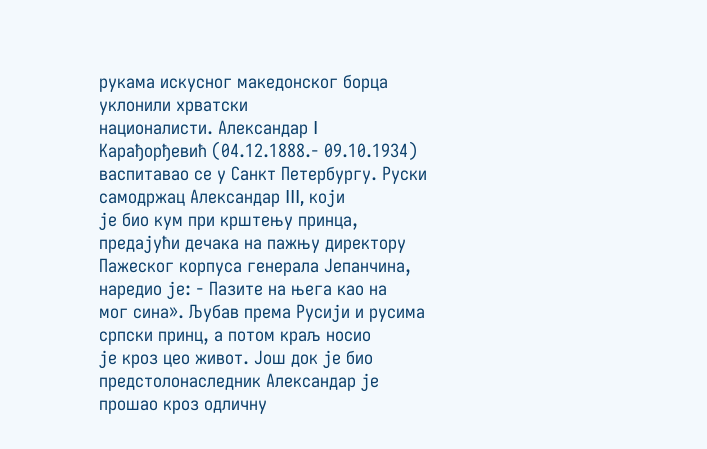рукама искусног македонског борца уклонили хрватски
националисти. Александар I Карађорђевић (04.12.1888.- 09.10.1934)
васпитавао се у Санкт Петербургу. Руски самодржац Александар III, који
је био кум при крштењу принца, предајући дечака на пажњу директору
Пажеског корпуса генерала Јепанчина, наредио је: - Пазите на њега као на
мог сина». Љубав према Русији и русима српски принц, а потом краљ носио
је кроз цео живот. Још док је био предстолонаследник Александар је
прошао кроз одличну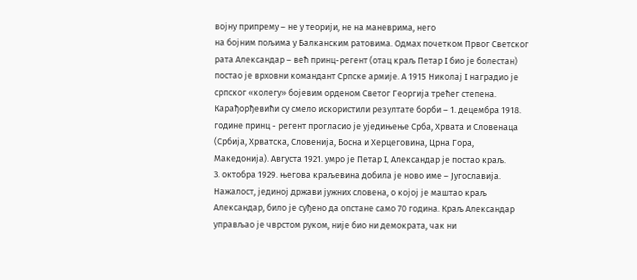војну припрему – не у теорији, не на маневрима, него
на бојним пољима у Балканским ратовима. Одмах почетком Првог Светског
рата Александар – већ принц-регент (отац краљ Петар I био је болестан)
постао је врховни командант Српске армије. А 1915 Николај I наградио је
српског «колегу» бојевим орденом Светог Георгија трећег степена.
Карађорђевићи су смело искористили резултате борби – 1. децембра 1918.
године принц - регент прогласио је уједињење Срба, Хрвата и Словенаца
(Србија, Хрватска, Словенија, Босна и Херцеговина, Црна Гора,
Македонија). Августа 1921. умро је Петар I, Александар је постао краљ.
3. октобра 1929. његова краљевина добила је ново име – Југославија.
Нажалост, јединој држави јужних словена, о којој је маштао краљ
Александар, било је суђено да опстане само 70 година. Краљ Александар
управљао је чврстом руком, није био ни демократа, чак ни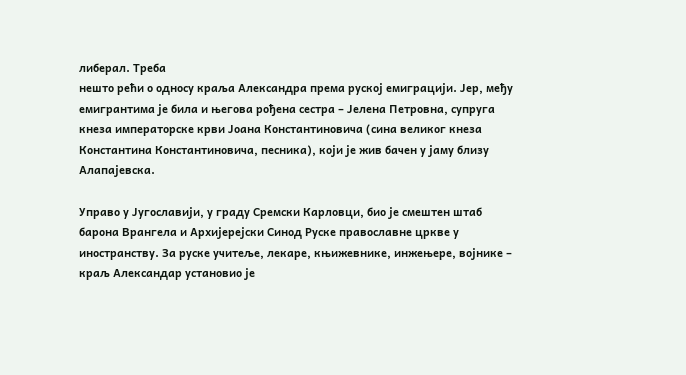либерал. Треба
нешто рећи о односу краља Александра према руској емиграцији. Јер, међу
емигрантима је била и његова рођена сестра – Јелена Петровна, супруга
кнеза императорске крви Јоана Константиновича (сина великог кнеза
Константина Константиновича, песника), који је жив бачен у јаму близу
Алапајевска.

Управо у Југославији, у граду Сремски Карловци, био је смештен штаб
барона Врангела и Архијерејски Синод Руске православне цркве у
иностранству. За руске учитеље, лекаре, књижевнике, инжењере, војнике –
краљ Александар установио је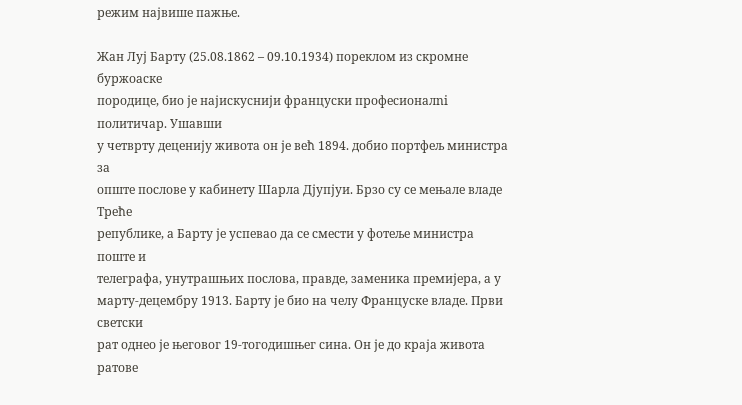режим највише пажње.

Жан Луј Барту (25.08.1862 – 09.10.1934) пореклом из скромне буржоаске
породице, био је најискуснији француски професионалni политичар. Ушавши
у четврту деценију живота он је већ 1894. добио портфељ министра за
опште послове у кабинету Шарла Дјупјуи. Брзо су се мењале владе Треће
републике, а Барту је успевао да се смести у фотеље министра поште и
телеграфа, унутрашњих послова, правде, заменика премијера, а у
марту-децембру 1913. Барту је био на челу Француске владе. Први светски
рат однео је његовог 19-тогодишњег сина. Он је до краја живота ратове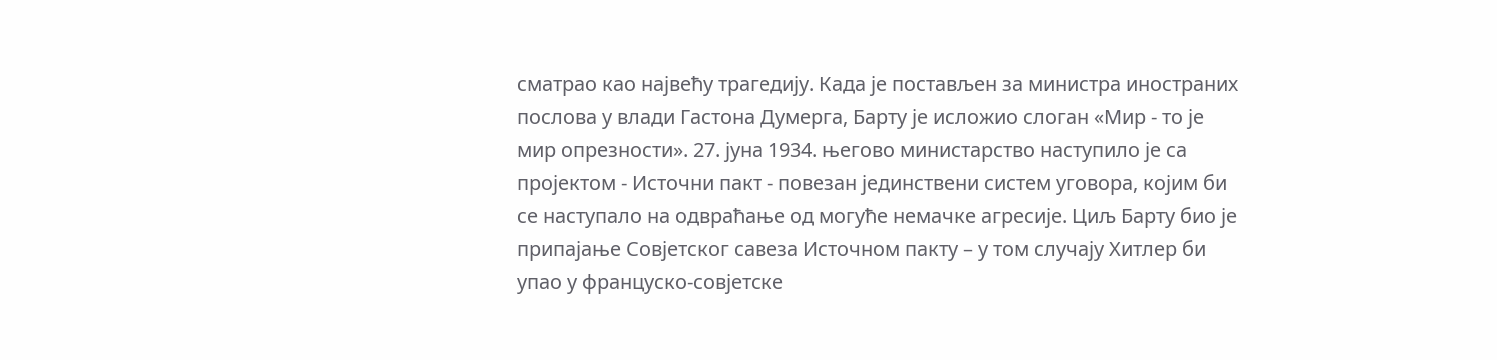сматрао као највећу трагедију. Када је постављен за министра иностраних
послова у влади Гастона Думерга, Барту је исложио слоган «Мир - то је
мир опрезности». 27. јуна 1934. његово министарство наступило је са
пројектом - Источни пакт - повезан јединствени систем уговора, којим би
се наступало на одвраћање од могуће немачке агресије. Циљ Барту био је
припајање Совјетског савеза Источном пакту – у том случају Хитлер би
упао у француско-совјетске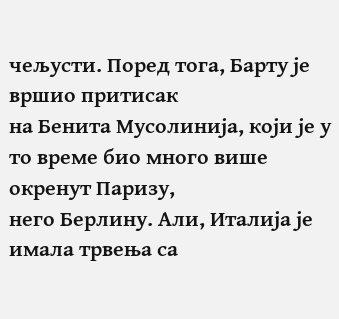чељусти. Поред тога, Барту је вршио притисак
на Бенита Мусолинија, који је у то време био много више окренут Паризу,
него Берлину. Али, Италија је имала трвења са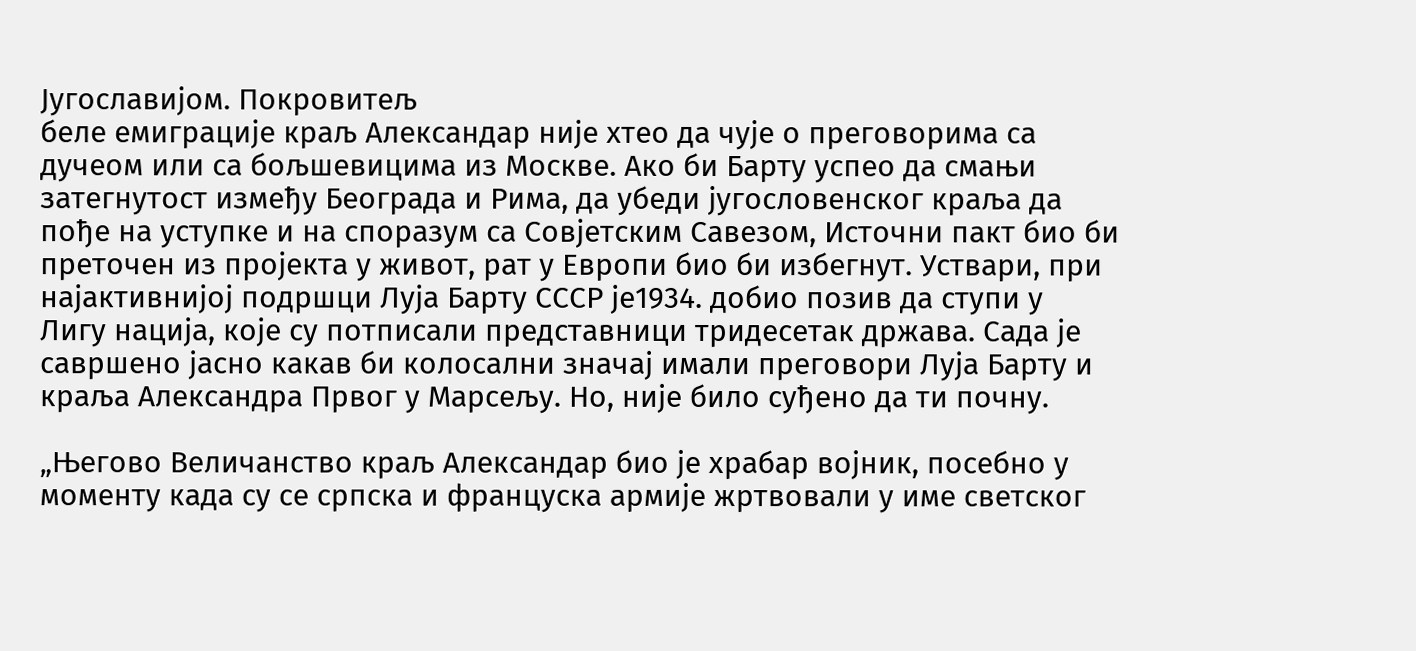Југославијом. Покровитељ
беле емиграције краљ Александар није хтео да чује о преговорима са
дучеом или са бољшевицима из Москве. Ако би Барту успео да смањи
затегнутост између Београда и Рима, да убеди југословенског краља да
пође на уступке и на споразум са Совјетским Савезом, Источни пакт био би
преточен из пројекта у живот, рат у Европи био би избегнут. Уствари, при
најактивнијој подршци Луја Барту СССР је1934. добио позив да ступи у
Лигу нација, које су потписали представници тридесетак држава. Сада је
савршено јасно какав би колосални значај имали преговори Луја Барту и
краља Александра Првог у Марсељу. Но, није било суђено да ти почну.

„Његово Величанство краљ Александар био је храбар војник, посебно у
моменту када су се српска и француска армије жртвовали у име светског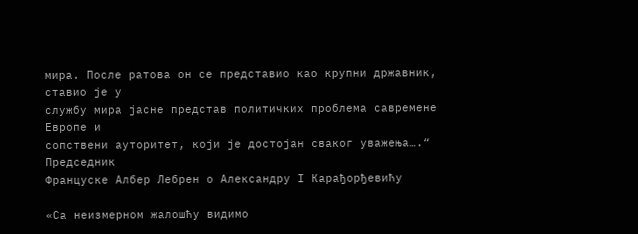мира. После ратова он се представио као крупни државник, ставио је у
службу мира јасне представ политичких проблема савремене Европе и
сопствени ауторитет, који је достојан сваког уважења….“ Председник
Француске Албер Лебрен о Александру I Карађорђевићу

«Са неизмерном жалошћу видимо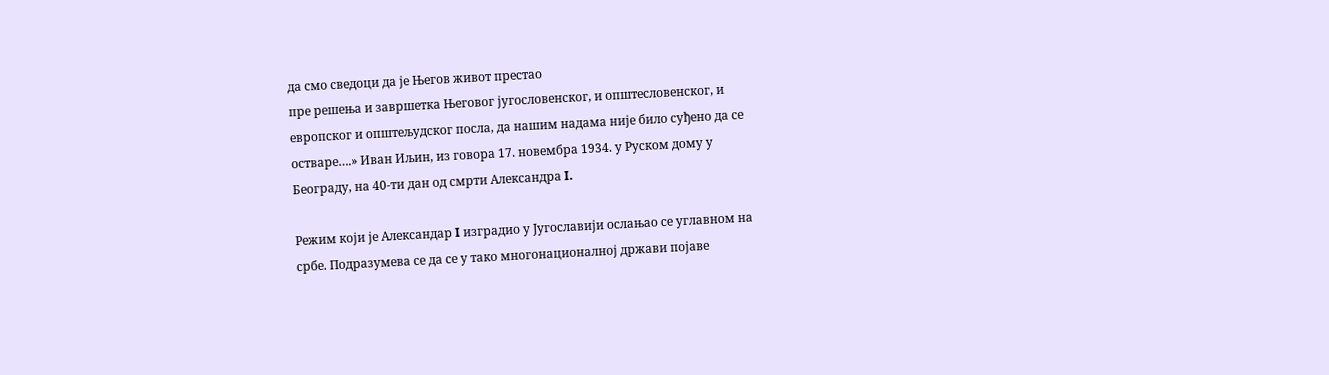да смо сведоци да је Његов живот престао
пре решења и завршетка Његовог југословенског, и општесловенског, и
европског и општељудског посла, да нашим надама није било суђено да се
остваре….» Иван Иљин, из говора 17. новембра 1934. у Руском дому у
Београду, на 40-ти дан од смрти Александра I.

Режим који је Александар I изградио у Југославији ослањао се углавном на
србе. Подразумева се да се у тако многонационалној држави појаве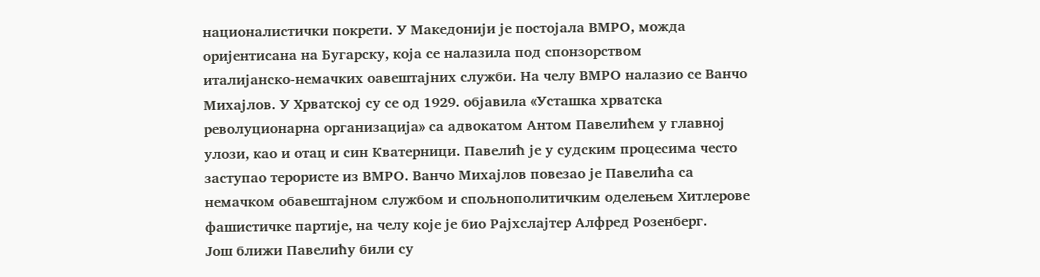националистички покрети. У Македонији је постојала ВМРО, можда
оријентисана на Бугарску, која се налазила под спонзорством
италијанско-немачких оавештајних служби. На челу ВМРО налазио се Ванчо
Михајлов. У Хрватској су се од 1929. објавила «Усташка хрватска
револуционарна организација» са адвокатом Антом Павелићем у главној
улози, као и отац и син Кватерници. Павелић је у судским процесима често
заступао терористе из ВМРО. Ванчо Михајлов повезао је Павелића са
немачком обавештајном службом и спољнополитичким оделењем Хитлерове
фашистичке партије, на челу које је био Рајхслајтер Алфред Розенберг.
Још ближи Павелићу били су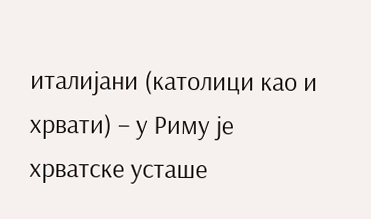италијани (католици као и хрвати) – у Риму је
хрватске усташе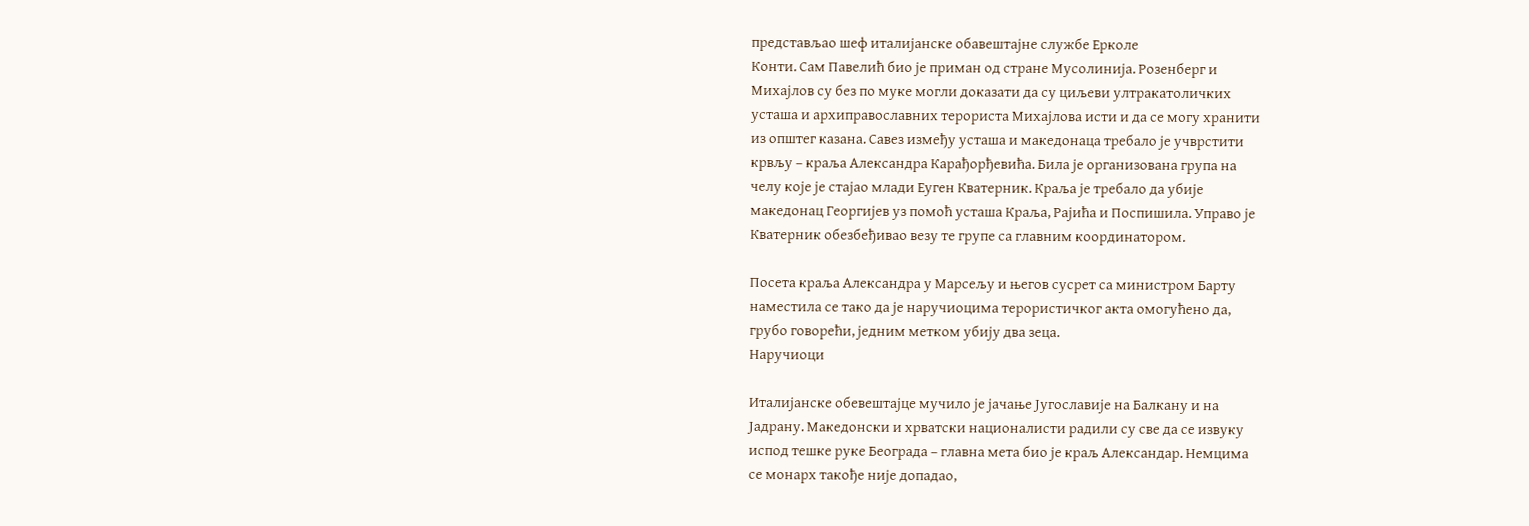представљао шеф италијанске обавештајне службе Ерколе
Конти. Сам Павелић био је приман од стране Мусолинија. Розенберг и
Михајлов су без по муке могли доказати да су циљеви ултракатоличких
усташа и архиправославних терориста Михајлова исти и да се могу хранити
из општег казана. Савез између усташа и македонаца требало је учврстити
крвљу – краља Александра Карађорђевића. Била је организована група на
челу које је стајао млади Еуген Кватерник. Краља је требало да убије
македонац Георгијев уз помоћ усташа Краља, Рајића и Поспишила. Управо је
Кватерник обезбеђивао везу те групе са главним координатором.

Посета краља Александра у Марсељу и његов сусрет са министром Барту
наместила се тако да је наручиоцима терористичког акта омогућено да,
грубо говорећи, једним метком убију два зеца.
Наручиоци

Италијанске обевештајце мучило је јачање Југославије на Балкану и на
Јадрану. Македонски и хрватски националисти радили су све да се извуку
испод тешке руке Београда – главна мета био је краљ Александар. Немцима
се монарх такође није допадао,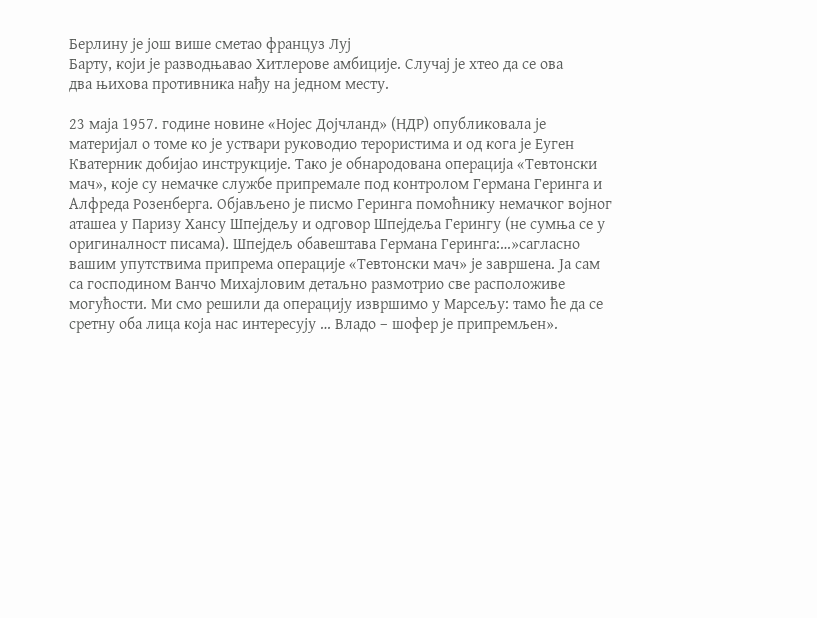Берлину је још више сметао француз Луј
Барту, који је разводњавао Хитлерове амбиције. Случај је хтео да се ова
два њихова противника нађу на једном месту.

23 маја 1957. године новине «Нојес Дојчланд» (НДР) опубликовала је
материјал о томе ко је уствари руководио терористима и од кога је Еуген
Кватерник добијао инструкције. Тако је обнародована операција «Тевтонски
мач», које су немачке службе припремале под контролом Германа Геринга и
Алфреда Розенберга. Објављено је писмо Геринга помоћнику немачког војног
аташеа у Паризу Хансу Шпејдељу и одговор Шпејдеља Герингу (не сумња се у
оригиналност писама). Шпејдељ обавештава Германа Геринга:…»сагласно
вашим упутствима припрема операције «Тевтонски мач» је завршена. Ја сам
са господином Ванчо Михајловим детаљно размотрио све расположиве
могућости. Ми смо решили да операцију извршимо у Марсељу: тамо ће да се
сретну оба лица која нас интересују … Владо – шофер је припремљен».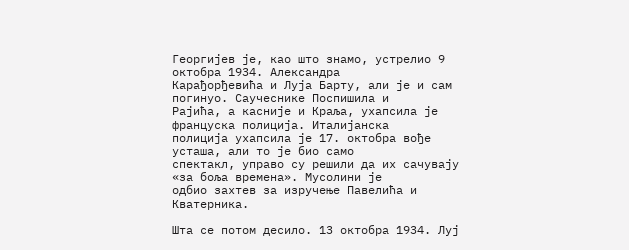Георгијев је, као што знамо, устрелио 9 октобра 1934. Александра
Карађорђевића и Луја Барту, али је и сам погинуо. Саучеснике Поспишила и
Рајића, а касније и Краља, ухапсила је француска полиција. Италијанска
полиција ухапсила је 17. октобра вође усташа, али то је био само
спектакл, управо су решили да их сачувају «за боља времена». Мусолини је
одбио захтев за изручење Павелића и Кватерника.

Шта се потом десило. 13 октобра 1934. Луј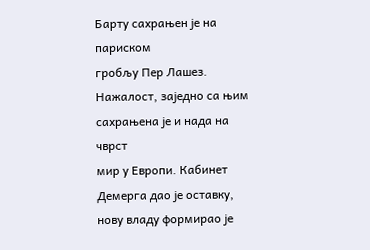Барту сахрањен је на париском
гробљу Пер Лашез. Нажалост, заједно са њим сахрањена је и нада на чврст
мир у Европи. Кабинет Демерга дао је оставку, нову владу формирао је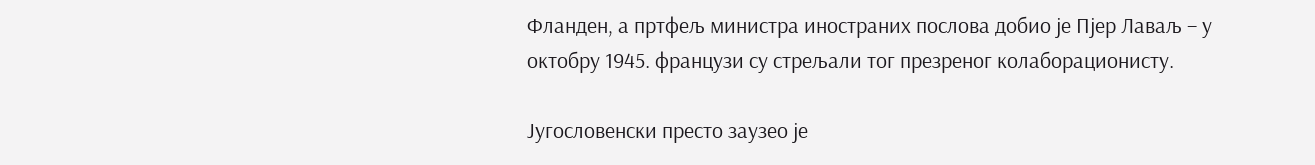Фланден, а пртфељ министра иностраних послова добио је Пјер Лаваљ – у
октобру 1945. французи су стрељали тог презреног колаборационисту.

Југословенски престо заузео је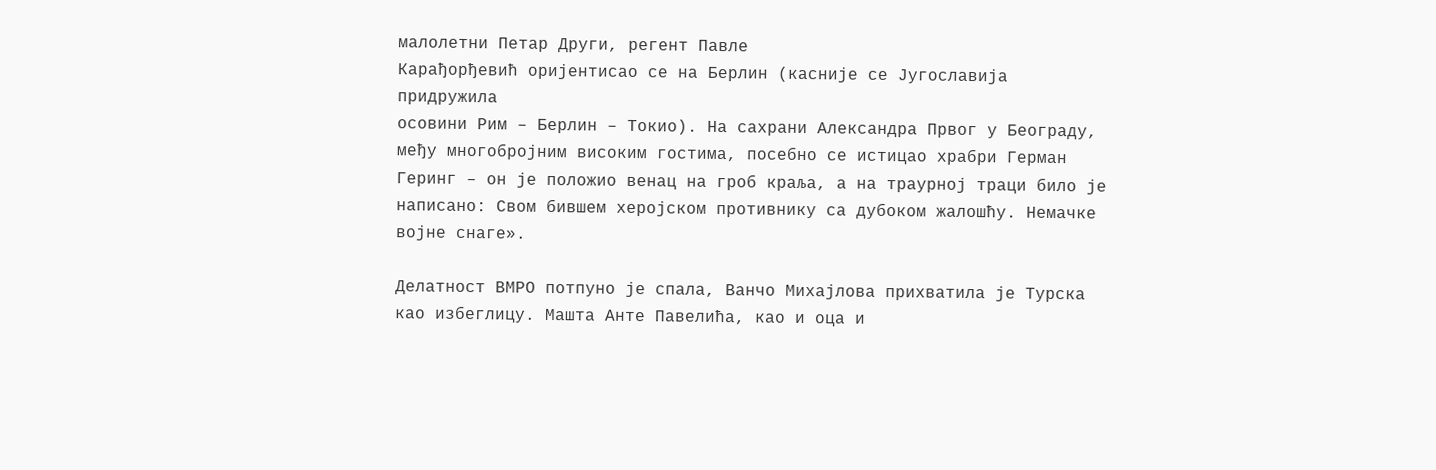малолетни Петар Други, регент Павле
Карађорђевић оријентисао се на Берлин (касније се Југославија придружила
осовини Рим – Берлин – Токио). На сахрани Александра Првог у Београду,
међу многобројним високим гостима, посебно се истицао храбри Герман
Геринг – он је положио венац на гроб краља, а на траурној траци било је
написано: Свом бившем херојском противнику са дубоком жалошћу. Немачке
војне снаге».

Делатност ВМРО потпуно је спала, Ванчо Михајлова прихватила је Турска
као избеглицу. Машта Анте Павелића, као и оца и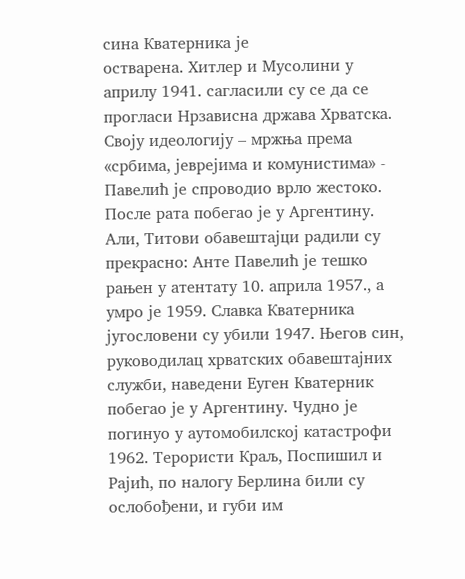сина Кватерника је
остварена. Хитлер и Мусолини у априлу 1941. сагласили су се да се
прогласи Нрзависна држава Хрватска. Своју идеологију – мржња према
«србима, јеврејима и комунистима» - Павелић је спроводио врло жестоко.
После рата побегао је у Аргентину. Али, Титови обавештајци радили су
прекрасно: Анте Павелић је тешко рањен у атентату 10. априла 1957., а
умро је 1959. Славка Кватерника југословени су убили 1947. Његов син,
руководилац хрватских обавештајних служби, наведени Еуген Кватерник
побегао је у Аргентину. Чудно је погинуо у аутомобилској катастрофи
1962. Терористи Краљ, Поспишил и Рајић, по налогу Берлина били су
ослобођени, и губи им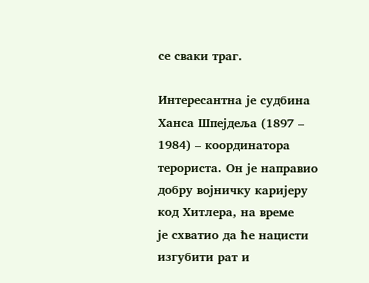се сваки траг.

Интересантна је судбина Ханса Шпејдеља (1897 – 1984) – координатора
терориста. Он је направио добру војничку каријеру код Хитлера, на време
је схватио да ће нацисти изгубити рат и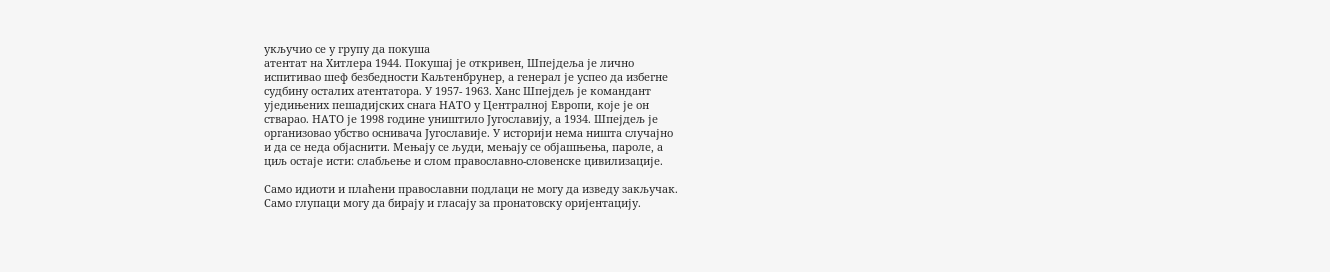укључио се у групу да покуша
атентат на Хитлера 1944. Покушај је откривен, Шпејдеља је лично
испитивао шеф безбедности Каљтенбрунер, а генерал је успео да избегне
судбину осталих атентатора. У 1957- 1963. Ханс Шпејдељ је командант
уједињених пешадијских снага НАТО у Централној Европи, које је он
стварао. НАТО је 1998 године уништило Југославију, а 1934. Шпејдељ је
организовао убство оснивача Југославије. У историји нема ништа случајно
и да се неда објаснити. Мењају се људи, мењају се објашњења, пароле, а
циљ остаје исти: слабљење и слом православно-словенске цивилизације.

Само идиоти и плаћени православни подлаци не могу да изведу закључак.
Само глупаци могу да бирају и гласају за пронатовску оријентацију.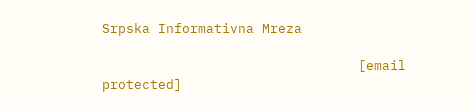Srpska Informativna Mreza

                                [email protected]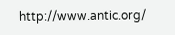http://www.antic.org/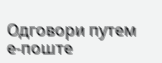Одговори путем е-поште